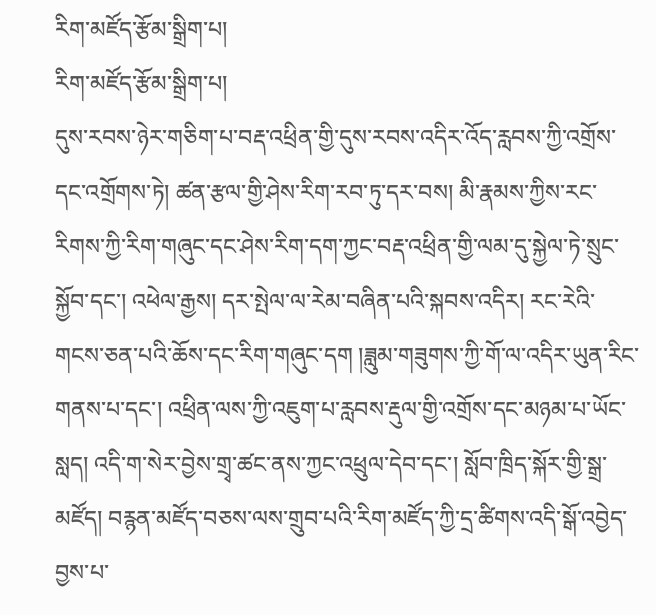རིག་མཛོད་རྩོམ་སྒྲིག་པ།
རིག་མཛོད་རྩོམ་སྒྲིག་པ།
དུས་རབས་ཉེར་གཅིག་པ་བརྡ་འཕྲིན་གྱི་དུས་རབས་འདིར་འོད་རླབས་ཀྱི་འགྲོས་དང་འགྲོགས་ཏེ། ཚན་རྩལ་གྱི་ཤེས་རིག་རབ་ཏུ་དར་བས། མི་རྣམས་ཀྱིས་རང་རིགས་ཀྱི་རིག་གཞུང་དང་ཤེས་རིག་དག་ཀྱང་བརྡ་འཕྲིན་གྱི་ལམ་དུ་སྐྱེལ་ཏེ་སྲུང་སྐྱོབ་དང་། འཕེལ་རྒྱས། དར་སྤེལ་ལ་རེམ་བཞིན་པའི་སྐབས་འདིར། རང་རེའི་གངས་ཅན་པའི་ཆོས་དང་རིག་གཞུང་དག །ཟླུམ་གཟུགས་ཀྱི་གོ་ལ་འདིར་ཡུན་རིང་གནས་པ་དང་། འཕྲིན་ལས་ཀྱི་འཇུག་པ་རླབས་རྡུལ་གྱི་འགྲོས་དང་མཉམ་པ་ཡོང་སླད། འདི་ག་སེར་བྱེས་གྲྭ་ཚང་ནས་ཀྱང་འཕྲུལ་དེབ་དང་། སློབ་ཁྲིད་སྐོར་གྱི་སྒྲ་མཛོད། བརྙན་མཛོད་བཅས་ལས་གྲུབ་པའི་རིག་མཛོད་ཀྱི་དྲ་ཚིགས་འདི་སྒོ་འབྱེད་བྱས་པ་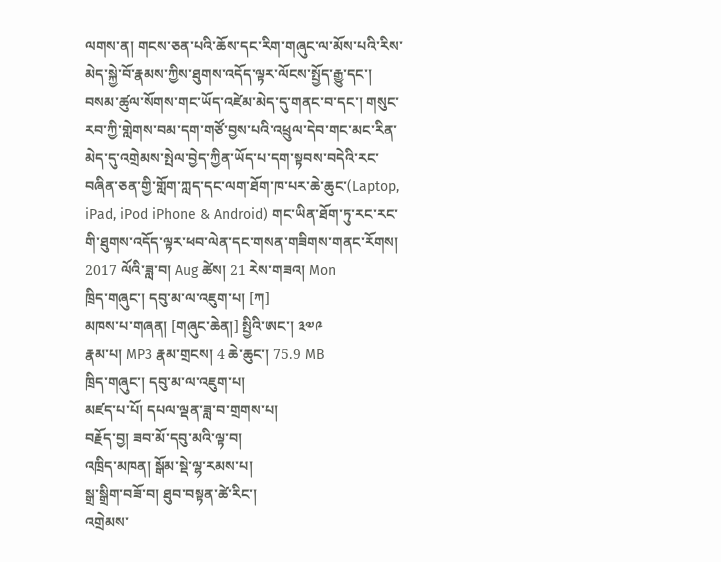ལགས་ན། གངས་ཅན་པའི་ཆོས་དང་རིག་གཞུང་ལ་མོས་པའི་རིས་མེད་སྐྱེ་བོ་རྣམས་ཀྱིས་ཐུགས་འདོད་ལྟར་ལོངས་སྤྱོད་རྒྱུ་དང་། བསམ་ཚུལ་སོགས་གང་ཡོད་འཛེམ་མེད་དུ་གནང་བ་དང་། གསུང་རབ་ཀྱི་གླེགས་བམ་དག་གཙོ་བྱས་པའི་འཕྲུལ་དེབ་གང་མང་རིན་མེད་དུ་འགྲེམས་སྤེལ་བྱེད་ཀྱིན་ཡོད་པ་དག་སྟབས་བདེའི་རང་བཞིན་ཅན་གྱི་གློག་ཀླད་དང་ལག་ཐོག་ཁ་པར་ཆེ་ཆུང་(Laptop, iPad, iPod iPhone & Android) གང་ཡིན་ཐོག་ཏུ་རང་རང་གི་ཐུགས་འདོད་ལྟར་ཕབ་ལེན་དང་གསན་གཟིགས་གནང་རོགས།
2017 ལོའི་ཟླ་བ། Aug ཚེས། 21 རེས་གཟའ། Mon
ཁྲིད་གཞུང་། དབུ་མ་ལ་འཇུག་པ། [ཀ]
མཁས་པ་གཞན། [གཞུང་ཆེན།] སྤྱིའི་ཨང་། ༣༧༩
རྣམ་པ། MP3 རྣམ་གྲངས། 4 ཆེ་ཆུང་། 75.9 MB
ཁྲིད་གཞུང་། དབུ་མ་ལ་འཇུག་པ།
མཛད་པ་པོ། དཔལ་ལྡན་ཟླ་བ་གྲགས་པ།
བརྗོད་བྱ། ཟབ་མོ་དབུ་མའི་ལྟ་བ།
འཁྲིད་མཁན། སྒོམ་སྡེ་ལྷ་རམས་པ།
སྒྲ་སྒྲིག་བཟོ་བ། ཐུབ་བསྟན་ཚེ་རིང་།
འགྲེམས་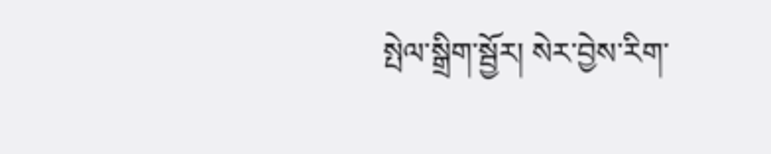སྤེལ་སྒྲིག་སྦྱོར། སེར་བྱེས་རིག་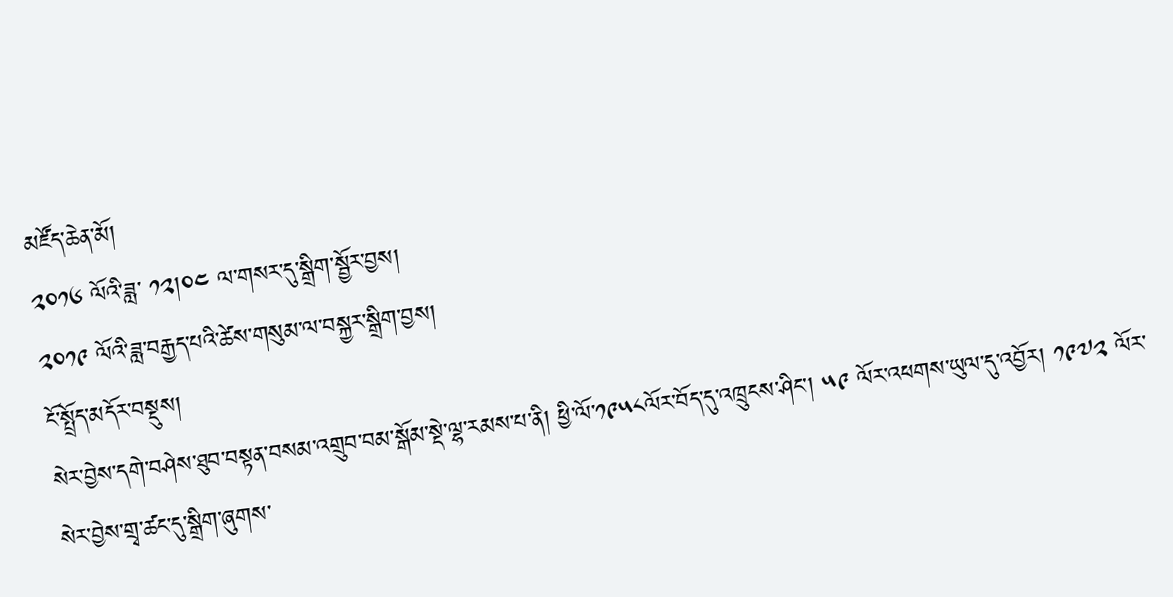མཛོད་ཆེན་མོ།
༢༠༡༦ ལོའི་ཟླ་ ༡༢།༠༤ ལ་གསར་དུ་སྒྲིག་སྦྱོར་བྱས།
༢༠༡༩ ལོའི་ཟླ་བརྒྱད་པའི་ཚེས་གསུམ་ལ་བསྐྱར་སྒྲིག་བྱས།
ངོ་སྤྲོད་མདོར་བསྡུས།
སེར་བྱེས་དགེ་བཤེས་ཐུབ་བསྟན་བསམ་འགྲུབ་བམ་སྒོམ་སྡེ་ལྷ་རམས་པ་ནི། ཕྱི་ལོ་༡༩༥༨ལོར་བོད་དུ་འཁྲུངས་ཤིང་། ༥༩ ལོར་འཕགས་ཡུལ་དུ་འབྱོར། ༡༩༧༢ ལོར་སེར་བྱེས་གྲྭ་ཚང་དུ་སྒྲིག་ཞུགས་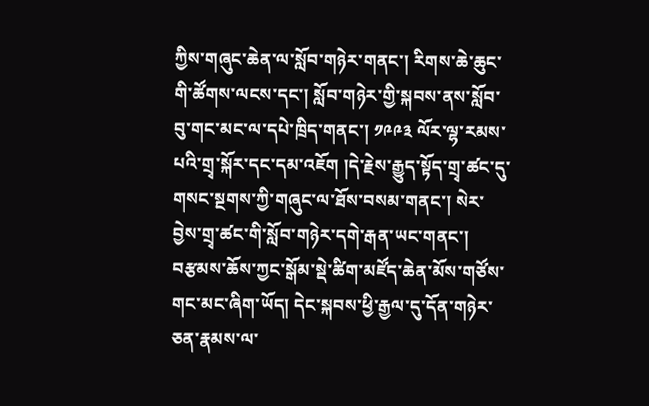ཀྱིས་གཞུང་ཆེན་ལ་སློབ་གཉེར་གནང་། རིགས་ཆེ་ཆུང་གི་ཚོགས་ལངས་དང་། སློབ་གཉེར་གྱི་སྐབས་ནས་སློབ་བུ་གང་མང་ལ་དཔེ་ཁྲིད་གནང་། ༡༩༩༣ ལོར་ལྷ་རམས་པའི་གྲྭ་སྐོར་དང་དམ་འཇོག །དེ་རྗེས་རྒྱུད་སྟོད་གྲྭ་ཚང་དུ་གསང་སྔགས་ཀྱི་གཞུང་ལ་ཐོས་བསམ་གནང་། སེར་བྱེས་གྲྭ་ཚང་གི་སློབ་གཉེར་དགེ་རྒན་ཡང་གནང་། བརྩམས་ཆོས་ཀྱང་སྒོམ་སྡེ་ཚིག་མཛོད་ཆེན་མོས་གཙོས་གང་མང་ཞིག་ཡོད། དེང་སྐབས་ཕྱི་རྒྱལ་དུ་དོན་གཉེར་ཅན་རྣམས་ལ་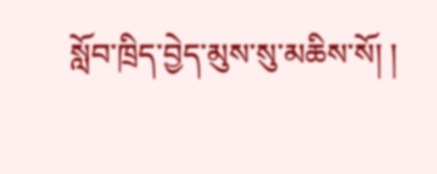སློབ་ཁྲིད་བྱེད་མུས་སུ་མཆིས་སོ། །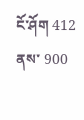ངོ་ཤོག 412 ནས་ 900